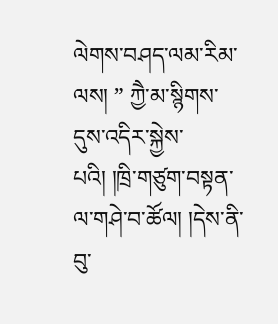ལེགས་བཤད་ལམ་རིམ་ལས། ” ཀྱཻ་མ་སྙིགས་དུས་འདིར་སྐྱེས་པའི། །ཁྲི་གཙུག་བསྟན་ལ་གཤེ་བ་ཚོལ། །དེས་ནི་བུ་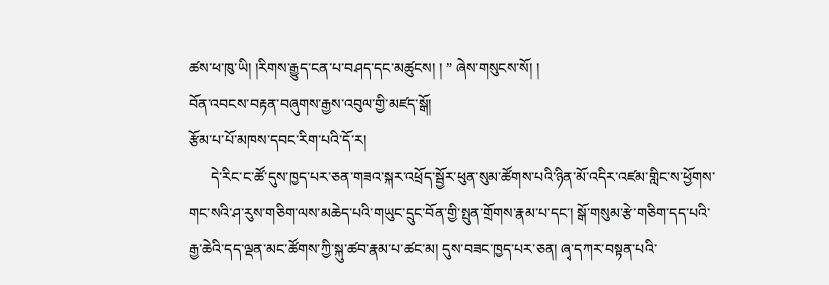ཚས་ཕ་ཁུ་ཡི། །རིགས་རྒྱུད་ངན་པ་བཤད་དང་མཚུངས། ། ” ཞེས་གསུངས་སོ། །
བོན་འབངས་བརྟན་བཞུགས་རྒྱས་འབུལ་གྱི་མཛད་སྒོ།
རྩོམ་པ་པོ་མཁས་དབང་རིག་པའི་དོ་ར།
      དེ་རིང་ང་ཚོ་དུས་ཁྱད་པར་ཅན་གཟའ་སྐར་འཕྲོད་སྦྱོར་ཕུན་སུམ་ཚོགས་པའི་ཉིན་མོ་འདིར་འཛམ་གླིང་ས་ཕྱོགས་གང་སའི་ཤ་རུས་གཅིག་ལས་མཆེད་པའི་གཡུང་དྲུང་བོན་གྱི་སྤུན་གྲོགས་རྣམ་པ་དང་། སྒོ་གསུམ་རྩེ་གཅིག་དད་པའི་རྒྱ་ཆེའི་དད་ལྡན་མང་ཚོགས་ཀྱི་སྐུ་ཚབ་རྣམ་པ་ཚང་མ། དུས་བཟང་ཁྱད་པར་ཅན། ཞྭ་དཀར་བསྟན་པའི་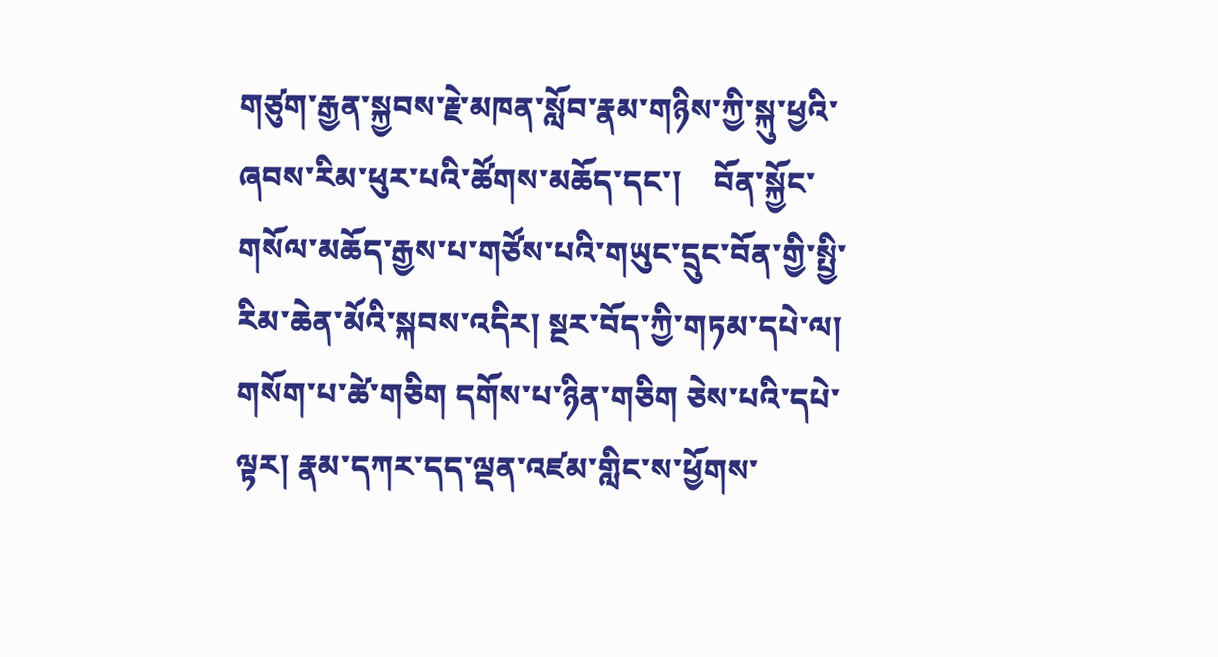གཙུག་རྒྱན་སྐྱབས་རྗེ་མཁན་སློབ་རྣམ་གཉིས་ཀྱི་སྐུ་ཕྱའི་ཞབས་རིམ་ཕུར་པའི་ཚོགས་མཆོད་དང་།    བོན་སྐྱོང་གསོལ་མཆོད་རྒྱས་པ་གཙོས་པའི་གཡུང་དྲུང་བོན་གྱི་སྤྱི་རིམ་ཆེན་མོའི་སྐབས་འདིར། སྔར་བོད་ཀྱི་གཏམ་དཔེ་ལ། གསོག་པ་ཚེ་གཅིག དགོས་པ་ཉིན་གཅིག ཅེས་པའི་དཔེ་ལྟར། རྣམ་དཀར་དད་ལྡན་འཛམ་གླིང་ས་ཕྱོགས་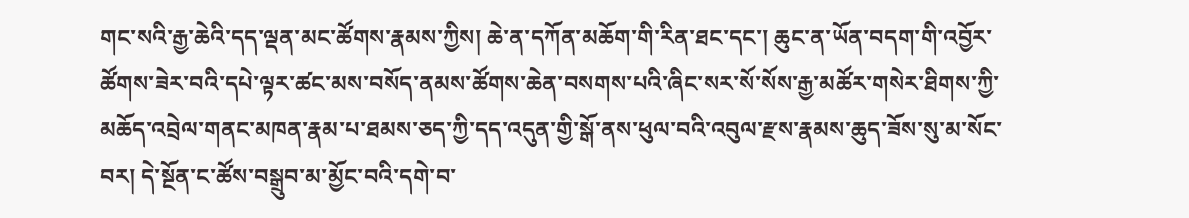གང་སའི་རྒྱ་ཆེའི་དད་ལྡན་མང་ཚོགས་རྣམས་ཀྱིས། ཆེ་ན་དཀོན་མཆོག་གི་རིན་ཐང་དང་། ཆུང་ན་ཡོན་བདག་གི་འབྱོར་ཚོགས་ཟེར་བའི་དཔེ་ལྟར་ཚང་མས་བསོད་ནམས་ཚོགས་ཆེན་བསགས་པའི་ཞིང་སར་སོ་སོས་རྒྱ་མཚོར་གསེར་ཐིགས་ཀྱི་མཆོད་འབྲེལ་གནང་མཁན་རྣམ་པ་ཐམས་ཅད་ཀྱི་དད་འདུན་གྱི་སྒོ་ནས་ཕུལ་བའི་འབུལ་རྫས་རྣམས་ཆུད་ཟོས་སུ་མ་སོང་བར། དེ་སྔོན་ང་ཚོས་བསྒྲུབ་མ་མྱོང་བའི་དགེ་བ་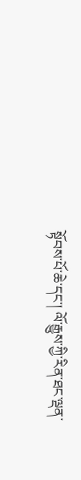སྟོབས་པོ་ཆེ་དང་། ལོ་རྒྱུས་ཀྱི་རིན་ཐང་ལྡན་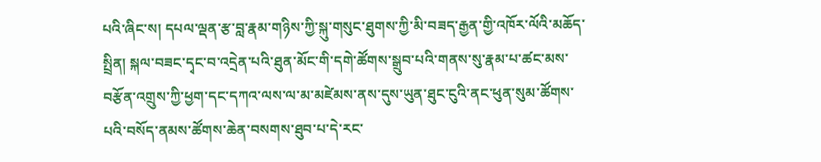པའི་ཞིང་ས། དཔལ་ལྡན་རྩ་བླ་རྣམ་གཉིས་ཀྱི་སྐུ་གསུང་ཐུགས་ཀྱི་མི་བཟད་རྒྱན་གྱི་འཁོར་ལོའི་མཆོད་སྤྲིན། སྐལ་བཟང་དྭང་བ་འདྲེན་པའི་ཐུན་མོང་གི་དགེ་ཚོགས་སྒྲུབ་པའི་གནས་སུ་རྣམ་པ་ཚང་མས་བརྩོན་འགྲུས་ཀྱི་ཕྱག་དང་དཀའ་ལས་ལ་མ་མཛེམས་ནས་དུས་ཡུན་ཐུང་ངུའི་ནང་ཕུན་སུམ་ཚོགས་པའི་བསོད་ནམས་ཚོགས་ཆེན་བསགས་ཐུབ་པ་དེ་རང་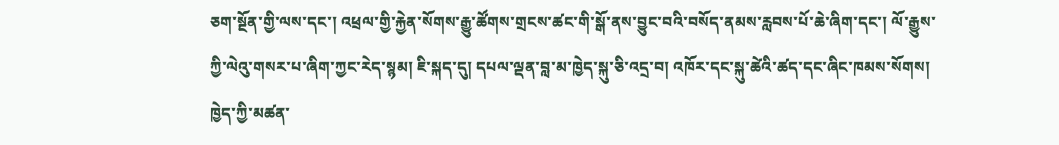ཅག་སྔོན་གྱི་ལས་དང་། འཕྲལ་གྱི་རྐྱེན་སོགས་རྒྱུ་ཚོགས་གྲངས་ཚང་གི་སྒོ་ནས་བྱུང་བའི་བསོད་ནམས་རླབས་པོ་ཆེ་ཞིག་དང་། ལོ་རྒྱུས་ཀྱི་ལེའུ་གསར་པ་ཞིག་ཀྱང་རེད་སྙམ། ཇི་སྐད་དུ། དཔལ་ལྡན་བླ་མ་ཁྱེད་སྐུ་ཅི་འདྲ་བ། འཁོར་དང་སྐུ་ཚེའི་ཚད་དང་ཞིང་ཁམས་སོགས། ཁྱེད་ཀྱི་མཚན་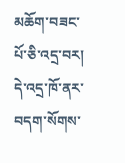མཆོག་བཟང་པོ་ཅི་འདྲ་བར། དེ་འདྲ་ཁོ་ནར་བདག་སོགས་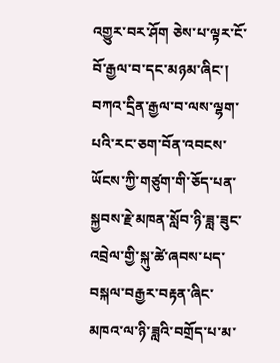འགྱུར་བར་ཤོག ཅེས་པ་ལྟར་ངོ་བོ་རྒྱལ་བ་དང་མཉམ་ཞིང་། བཀའ་དྲིན་རྒྱལ་བ་ལས་ལྷག་པའི་རང་ཅག་བོན་འབངས་ཡོངས་ཀྱི་གཙུག་གི་ཅོད་པན་སྐྱབས་རྗེ་མཁན་སློབ་ཉི་ཟླ་ཟུང་འབྲེལ་གྱི་སྐུ་ཚེ་ཞབས་པད་བསྐལ་བརྒྱར་བརྟན་ཞིང་མཁའ་ལ་ཉི་ཟླའི་བགྲོད་པ་མ་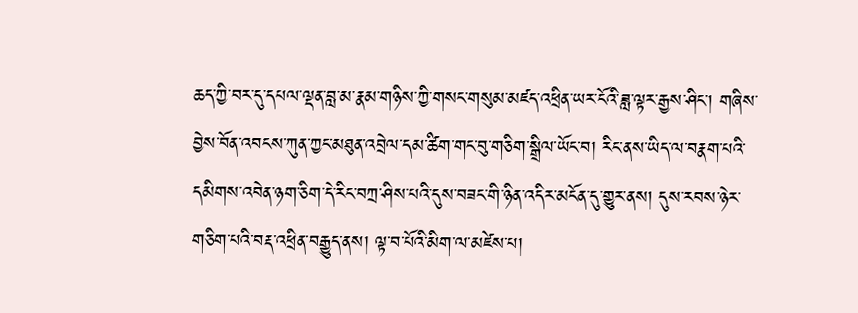ཆད་ཀྱི་བར་དུ་དཔལ་ལྡན་བླ་མ་རྣམ་གཉིས་ཀྱི་གསང་གསུམ་མཛད་འཕྲིན་ཡར་ངོའི་ཟླ་ལྟར་རྒྱས་ཤིང་། གཞིས་བྱེས་བོན་འབངས་ཀུན་ཀྱང་མཐུན་འབྲེལ་དམ་ཚིག་གང་བུ་གཅིག་སྒྲིལ་ཡོང་བ། རིང་ནས་ཡིད་ལ་བརྣག་པའི་དམིགས་འབེན་ཉག་ཅིག་དེ་རིང་བཀྲ་ཤིས་པའི་དུས་བཟང་གི་ཉིན་འདིར་མངོན་དུ་གྱུར་ནས། དུས་རབས་ཉེར་གཅིག་པའི་བརྡ་འཕྲིན་བརྒྱུད་ནས། ལྟ་བ་པོའི་མིག་ལ་མཛེས་པ།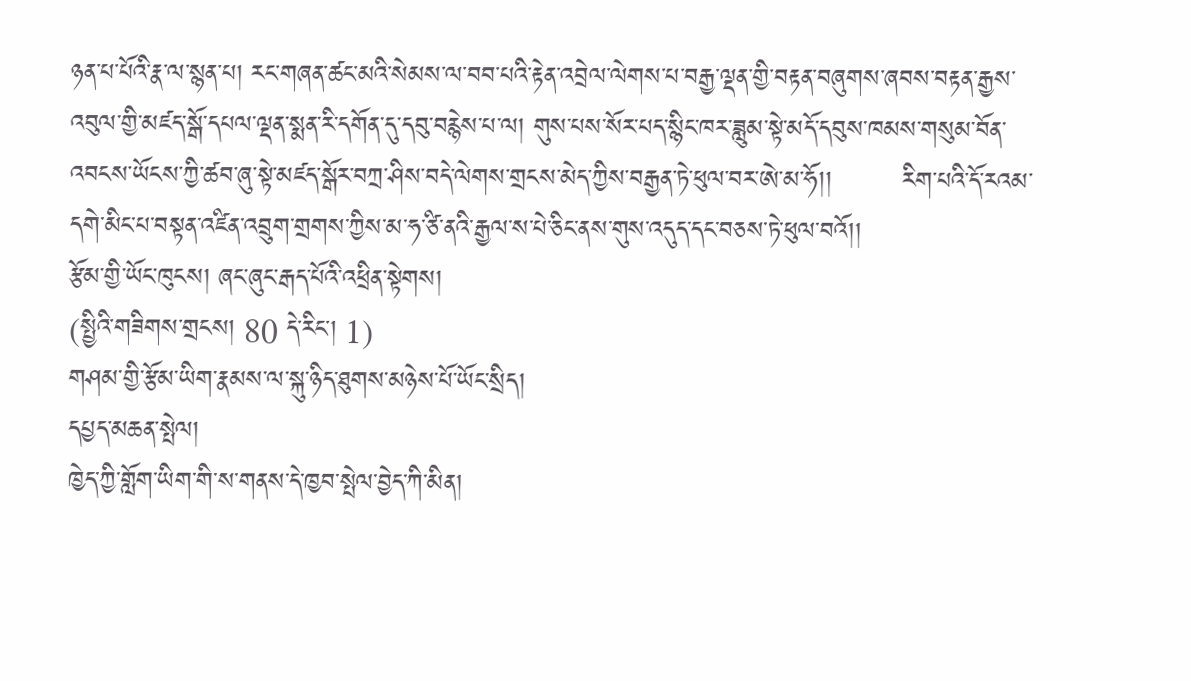ཉན་པ་པོའི་རྣ་ལ་སྙན་པ། རང་གཞན་ཚང་མའི་སེམས་ལ་བབ་པའི་རྟེན་འབྲེལ་ལེགས་པ་བརྒྱ་ལྡན་གྱི་བརྟན་བཞུགས་ཞབས་བརྟན་རྒྱས་འབུལ་གྱི་མཛད་སྒོ་དཔལ་ལྡན་སྨན་རི་དགོན་དུ་དབུ་བརྙེས་པ་ལ། གུས་པས་སོར་པད་སྙིང་ཁར་ཟླུམ་སྟེ་མདོ་དབུས་ཁམས་གསུམ་བོན་འབངས་ཡོངས་ཀྱི་ཚབ་ཞུ་སྟེ་མཛད་སྒོར་བཀྲ་ཤིས་བདེ་ལེགས་གྲངས་མེད་ཀྱིས་བརྒྱན་ཏེ་ཕུལ་བར་ཨེ་མ་ཧོ།།        རིག་པའི་དོ་རའམ་དགེ་མིང་པ་བསྟན་འཛིན་འབྲུག་གྲགས་ཀྱིས་མ་ཧ་ཙི་ནའི་རྒྱལ་ས་པེ་ཅིང་ནས་གུས་འདུད་དང་བཅས་ཏེ་ཕུལ་བའོ།།
རྩོམ་གྱི་ཡོང་ཁུངས། ཞང་ཞུང་རྒད་པོའི་འཕྲིན་སྟེགས།
(སྤྱིའི་གཟིགས་གྲངས། 80 དེ་རིང་། 1)
གཤམ་གྱི་རྩོམ་ཡིག་རྣམས་ལ་སྐུ་ཉིད་ཐུགས་མཉེས་པོ་ཡོང་སྲིད།
དཔྱད་མཆན་སྤེལ།
ཁྱེད་ཀྱི་གློག་ཡིག་གི་ས་གནས་དེ་ཁྱབ་སྤེལ་བྱེད་ཀི་མིན།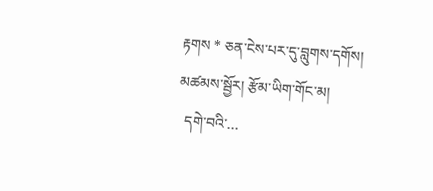རྟགས * ཅན་ངེས་པར་དུ་བླུགས་དགོས།
མཚམས་སྦྱོར། རྩོམ་ཡིག་གོང་མ།
  དགེ་བའི་…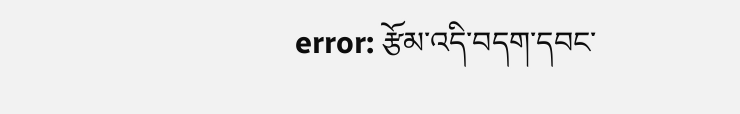error: རྩོམ་འདི་བདག་དབང་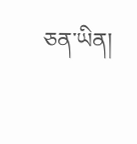ཅན་ཡིན།